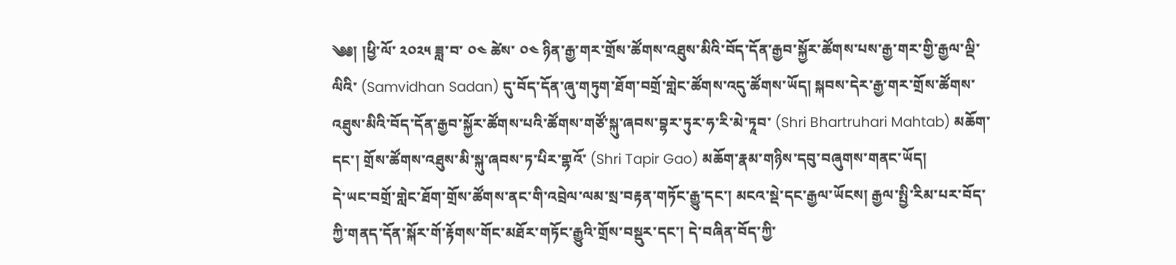༄༅། །ཕྱི་ལོ་ ༢༠༢༥ ཟླ་བ་ ༠༤ ཚེས་ ༠༤ ཉིན་རྒྱ་གར་གྲོས་ཚོགས་འཐུས་མིའི་བོད་དོན་རྒྱབ་སྐྱོར་ཚོགས་པས་རྒྱ་གར་གྱི་རྒྱལ་ལྡི་ལིའི་ (Samvidhan Sadan) དུ་བོད་དོན་ཞུ་གཏུག་ཐོག་བགྲོ་གླེང་ཚོགས་འདུ་ཚོགས་ཡོད། སྐབས་དེར་རྒྱ་གར་གྲོས་ཚོགས་འཐུས་མིའི་བོད་དོན་རྒྱབ་སྐྱོར་ཚོགས་པའི་ཚོགས་གཙོ་སྐུ་ཞབས་བྷར་ཏུར་ཧ་རི་མེ་ཏཱབ་ (Shri Bhartruhari Mahtab) མཆོག་དང་། གྲོས་ཚོགས་འཐུས་མི་སྐུ་ཞབས་ཏ་པིར་གྷའོ་ (Shri Tapir Gao) མཆོག་རྣམ་གཉིས་དབུ་བཞུགས་གནང་ཡོད།
དེ་ཡང་བགྲོ་གླེང་ཐོག་གྲོས་ཚོགས་ནང་གི་འབྲེལ་ལམ་སྲ་བརྟན་གཏོང་རྒྱུ་དང་། མངའ་སྡེ་དང་རྒྱལ་ཡོངས། རྒྱལ་སྤྱི་རིམ་པར་བོད་ཀྱི་གནད་དོན་སྐོར་གོ་རྟོགས་གོང་མཐོར་གཏོང་རྒྱུའི་གྲོས་བསྡུར་དང་། དེ་བཞིན་བོད་ཀྱི་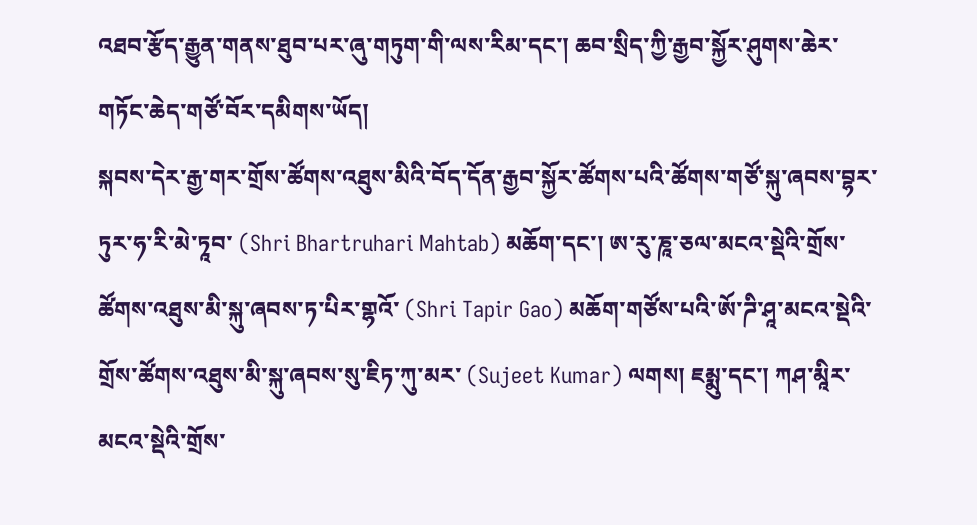འཐབ་རྩོད་རྒྱུན་གནས་ཐུབ་པར་ཞུ་གཏུག་གི་ལས་རིམ་དང་། ཆབ་སྲིད་ཀྱི་རྒྱབ་སྐྱོར་ཤུགས་ཆེར་གཏོང་ཆེད་གཙོ་བོར་དམིགས་ཡོད།
སྐབས་དེར་རྒྱ་གར་གྲོས་ཚོགས་འཐུས་མིའི་བོད་དོན་རྒྱབ་སྐྱོར་ཚོགས་པའི་ཚོགས་གཙོ་སྐུ་ཞབས་བྷར་ཏུར་ཧ་རི་མེ་ཏཱབ་ (Shri Bhartruhari Mahtab) མཆོག་དང་། ཨ་རུ་ཎཱ་ཅལ་མངའ་སྡེའི་གྲོས་ཚོགས་འཐུས་མི་སྐུ་ཞབས་ཏ་པིར་གྷའོ་ (Shri Tapir Gao) མཆོག་གཙོས་པའི་ཨོ་ཌི་ཤཱ་མངའ་སྡེའི་གྲོས་ཚོགས་འཐུས་མི་སྐུ་ཞབས་སུ་ཇིཏ་ཀུ་མར་ (Sujeet Kumar) ལགས། ཇམྨུ་དང་། ཀཤ་མཱིར་མངའ་སྡེའི་གྲོས་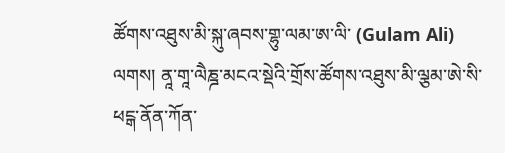ཚོགས་འཐུས་མི་སྐུ་ཞབས་གྷུ་ལམ་ཨ་ལི་ (Gulam Ali) ལགས། ནཱ་གཱ་ལཻཎྜ་མངའ་སྡེའི་གྲོས་ཚོགས་འཐུས་མི་ལྕམ་ཨེ་སི་ཕངྒ་ནོན་ཀོན་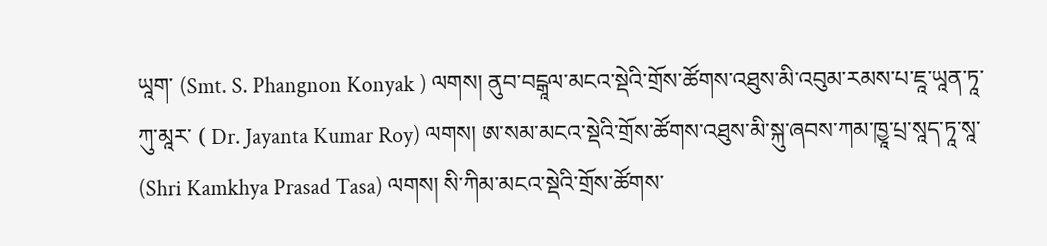ཡཱག་ (Smt. S. Phangnon Konyak ) ལགས། ནུབ་བངྒཱལ་མངའ་སྡེའི་གྲོས་ཚོགས་འཐུས་མི་འབུམ་རམས་པ་ཇཱ་ཡཱན་ཏཱ་ཀུ་མཱར་ ( Dr. Jayanta Kumar Roy) ལགས། ཨ་སམ་མངའ་སྡེའི་གྲོས་ཚོགས་འཐུས་མི་སྐུ་ཞབས་ཀམ་ཁྱཱ་པྲ་སཱད་ཏཱ་སཱ་ (Shri Kamkhya Prasad Tasa) ལགས། སི་ཀིམ་མངའ་སྡེའི་གྲོས་ཚོགས་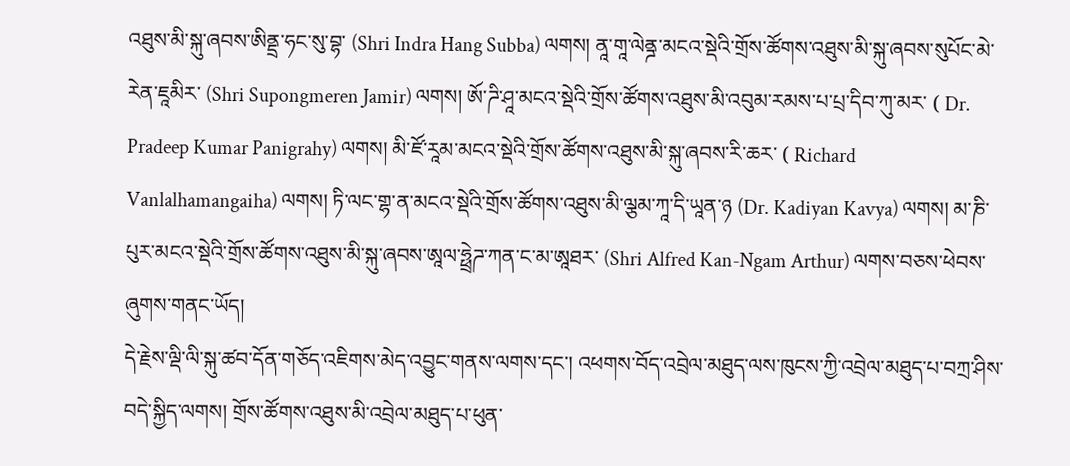འཐུས་མི་སྐུ་ཞབས་ཨིནྡྲ་ཧང་སུ་བྷ་ (Shri Indra Hang Subba) ལགས། ནཱ་གཱ་ལེནྜ་མངའ་སྡེའི་གྲོས་ཚོགས་འཐུས་མི་སྐུ་ཞབས་སུཔོང་མེ་རེན་ཇཱམིར་ (Shri Supongmeren Jamir) ལགས། ཨོ་ཌི་ཤཱ་མངའ་སྡེའི་གྲོས་ཚོགས་འཐུས་མི་འབུམ་རམས་པ་པྲ་དིབ་ཀུ་མར་ ( Dr. Pradeep Kumar Panigrahy) ལགས། མི་ཛོ་རཱམ་མངའ་སྡེའི་གྲོས་ཚོགས་འཐུས་མི་སྐུ་ཞབས་རི་ཆར་ ( Richard Vanlalhamangaiha) ལགས། ཏི་ལང་གྷ་ན་མངའ་སྡེའི་གྲོས་ཚོགས་འཐུས་མི་ལྕམ་ཀཱ་དི་ཡཱན་ཉ (Dr. Kadiyan Kavya) ལགས། མ་ཎི་པུར་མངའ་སྡེའི་གྲོས་ཚོགས་འཐུས་མི་སྐུ་ཞབས་ཨཱལ་ཧྥྲེཌ་ཀན་ང་མ་ཨཱཐར་ (Shri Alfred Kan-Ngam Arthur) ལགས་བཅས་ཕེབས་ཞུགས་གནང་ཡོད།
དེ་རྗེས་ལྡི་ལི་སྐུ་ཚབ་དོན་གཅོད་འཇིགས་མེད་འབྱུང་གནས་ལགས་དང་། འཕགས་བོད་འབྲེལ་མཐུད་ལས་ཁུངས་ཀྱི་འབྲེལ་མཐུད་པ་བཀྲ་ཤིས་བདེ་སྐྱིད་ལགས། གྲོས་ཚོགས་འཐུས་མི་འབྲེལ་མཐུད་པ་ཕུན་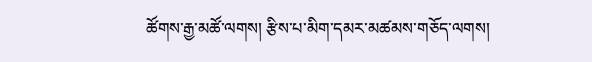ཚོགས་རྒྱ་མཚོ་ལགས། རྩིས་པ་མིག་དམར་མཚམས་གཅོད་ལགས།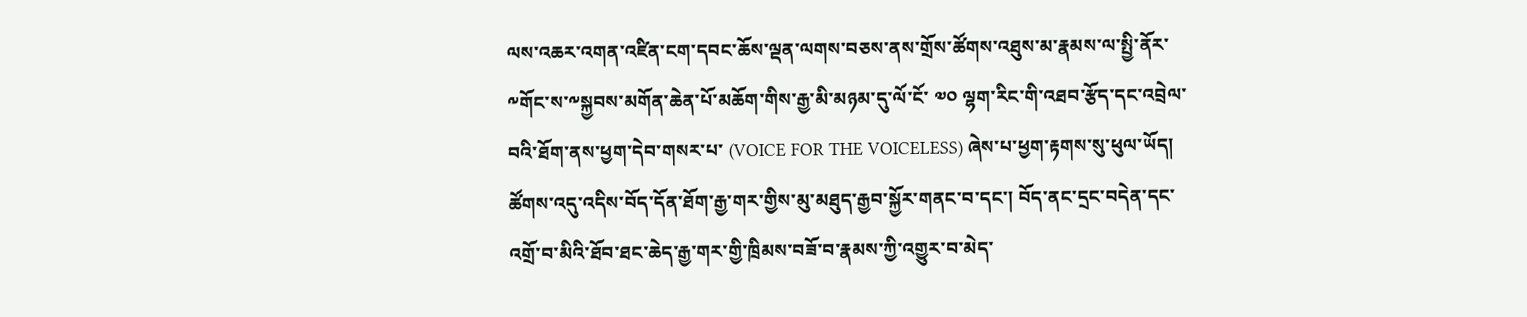ལས་འཆར་འགན་འཛིན་ངག་དབང་ཆོས་ལྡན་ལགས་བཅས་ནས་གྲོས་ཚོགས་འཐུས་མ་རྣམས་ལ་སྤྱི་ནོར་༸གོང་ས་༸སྐྱབས་མགོན་ཆེན་པོ་མཆོག་གིས་རྒྱ་མི་མཉམ་དུ་ལོ་ངོ་ ༧༠ ལྷག་རིང་གི་འཐབ་རྩོད་དང་འབྲེལ་བའི་ཐོག་ནས་ཕྱག་དེབ་གསར་པ་ (VOICE FOR THE VOICELESS) ཞེས་པ་ཕྱག་རྟགས་སུ་ཕུལ་ཡོད།
ཚོགས་འདུ་འདིས་བོད་དོན་ཐོག་རྒྱ་གར་གྱིས་མུ་མཐུད་རྒྱབ་སྐྱོར་གནང་བ་དང་། བོད་ནང་དྲང་བདེན་དང་འགྲོ་བ་མིའི་ཐོབ་ཐང་ཆེད་རྒྱ་གར་གྱི་ཁྲིམས་བཟོ་བ་རྣམས་ཀྱི་འགྱུར་བ་མེད་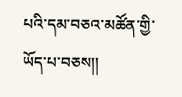པའི་དམ་བཅའ་མཚོན་གྱི་ཡོད་པ་བཅས།།